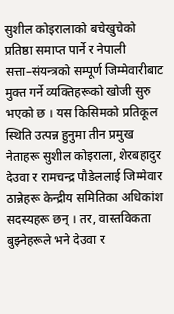सुशील कोइरालाको बचेखुचेको प्रतिष्ठा समाप्त पार्ने र नेपाली सत्ता–संयन्त्रको सम्पूर्ण जिम्मेवारीबाट मुक्त गर्ने व्यक्तिहरूको खोजी सुरु भएको छ । यस किसिमको प्रतिकूल स्थिति उत्पन्न हुनुमा तीन प्रमुख नेताहरू सुशील कोइराला, शेरबहादुर देउवा र रामचन्द्र पौडेललाई जिम्मेवार ठान्नेहरू केन्द्रीय समितिका अधिकांश सदस्यहरू छन् । तर, वास्तविकता बुझ्नेहरूले भने देउवा र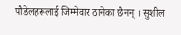पौडेलहरूलाई जिम्मेवार ठानेका छैनन् । सुशील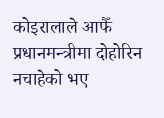कोइरालाले आफैँ प्रधानमन्त्रीमा दोहोरिन नचाहेको भए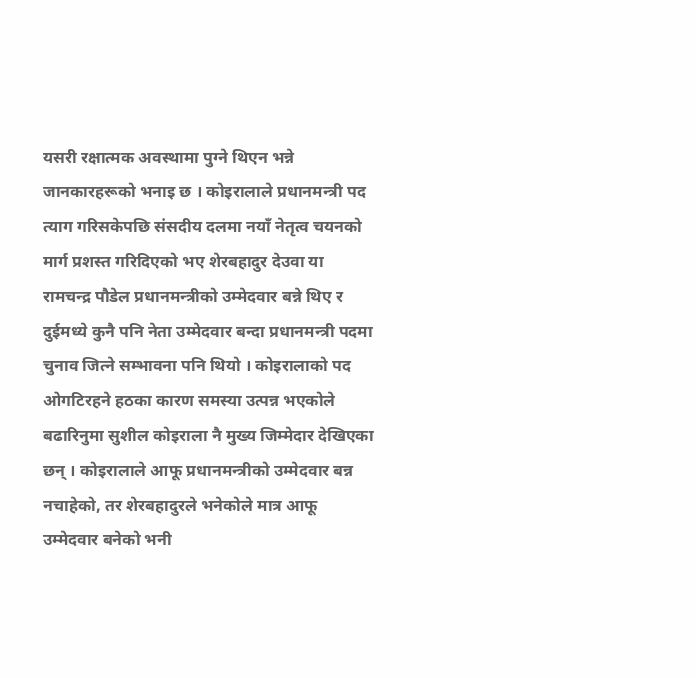यसरी रक्षात्मक अवस्थामा पुग्ने थिएन भन्ने जानकारहरूको भनाइ छ । कोइरालाले प्रधानमन्त्री पद त्याग गरिसकेपछि संसदीय दलमा नयाँ नेतृत्व चयनको मार्ग प्रशस्त गरिदिएको भए शेरबहादुर देउवा या रामचन्द्र पौडेल प्रधानमन्त्रीको उम्मेदवार बन्ने थिए र दुईमध्ये कुनै पनि नेता उम्मेदवार बन्दा प्रधानमन्त्री पदमा चुनाव जित्ने सम्भावना पनि थियो । कोइरालाको पद ओगटिरहने हठका कारण समस्या उत्पन्न भएकोले बढारिनुमा सुशील कोइराला नै मुख्य जिम्मेदार देखिएका छन् । कोइरालाले आफू प्रधानमन्त्रीको उम्मेदवार बन्न नचाहेको, तर शेरबहादुरले भनेकोले मात्र आफू उम्मेदवार बनेको भनी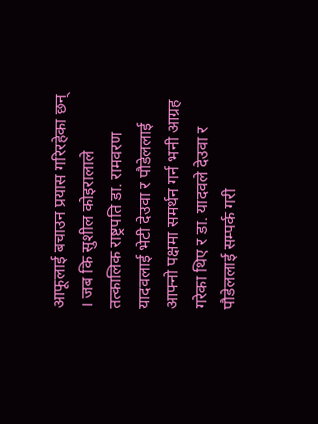आफूलाई बचाउन प्रयास गरिरहेका छन् । जब कि सुशील कोइरालाले तत्कालिक राष्ट्रपति डा. रामवरण यादवलाई भेटी देउवा र पौडेललाई आफ्नो पक्षमा समर्थन गर्न भनी आग्रह गरेका थिए र डा. यादवले देउवा र पौडेललाई सम्पर्क गरी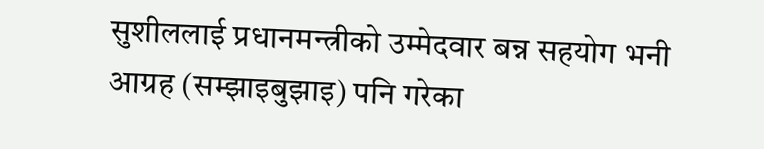सुशीललाई प्रधानमन्त्रीको उम्मेदवार बन्न सहयोग भनी आग्रह (सम्झाइबुझाइ) पनि गरेका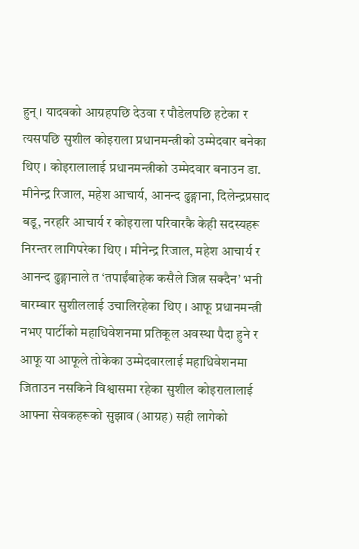हुन् । यादवको आग्रहपछि देउवा र पौडेलपछि हटेका र त्यसपछि सुशील कोइराला प्रधानमन्त्रीको उम्मेदवार बनेका थिए । कोइरालालाई प्रधानमन्त्रीको उम्मेदवार बनाउन डा. मीनेन्द्र रिजाल, महेश आचार्य, आनन्द ढुङ्गाना, दिलेन्द्रप्रसाद बडू, नरहरि आचार्य र कोइराला परिवारकै केही सदस्यहरू निरन्तर लागिपरेका थिए । मीनेन्द्र रिजाल, महेश आचार्य र आनन्द ढुङ्गानाले त ‘तपाईंबाहेक कसैले जित्न सक्दैन’ भनी बारम्बार सुशीललाई उचालिरहेका थिए । आफू प्रधानमन्त्री नभए पार्टीको महाधिवेशनमा प्रतिकूल अवस्था पैदा हुने र आफू या आफूले तोकेका उम्मेदवारलाई महाधिवेशनमा जिताउन नसकिने विश्वासमा रहेका सुशील कोइरालालाई आफ्ना सेवकहरूको सुझाव (आग्रह) सही लागेको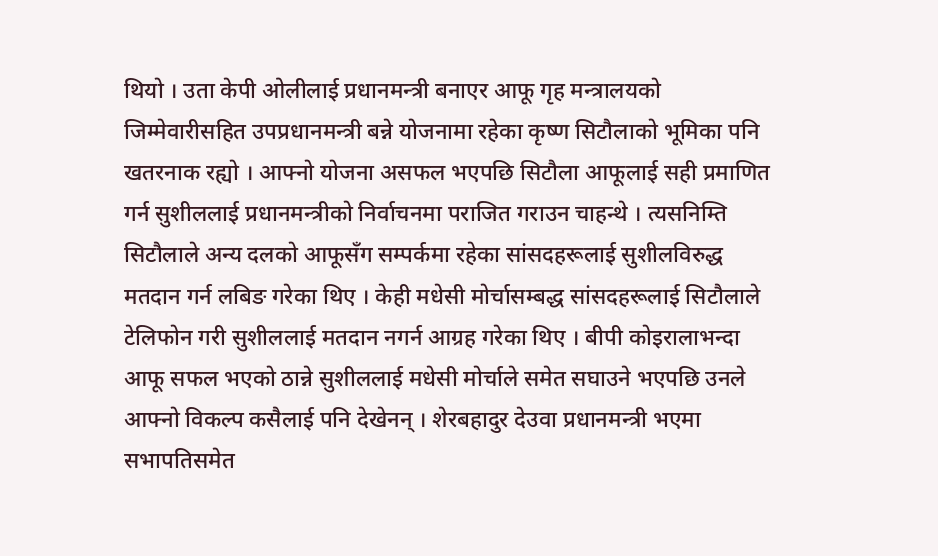थियो । उता केपी ओलीलाई प्रधानमन्त्री बनाएर आफू गृह मन्त्रालयको जिम्मेवारीसहित उपप्रधानमन्त्री बन्ने योजनामा रहेका कृष्ण सिटौलाको भूमिका पनि खतरनाक रह्यो । आफ्नो योजना असफल भएपछि सिटौला आफूलाई सही प्रमाणित गर्न सुशीललाई प्रधानमन्त्रीको निर्वाचनमा पराजित गराउन चाहन्थे । त्यसनिम्ति सिटौलाले अन्य दलको आफूसँग सम्पर्कमा रहेका सांसदहरूलाई सुशीलविरुद्ध मतदान गर्न लबिङ गरेका थिए । केही मधेसी मोर्चासम्बद्ध सांसदहरूलाई सिटौलाले टेलिफोन गरी सुशीललाई मतदान नगर्न आग्रह गरेका थिए । बीपी कोइरालाभन्दा आफू सफल भएको ठान्ने सुशीललाई मधेसी मोर्चाले समेत सघाउने भएपछि उनले आफ्नो विकल्प कसैलाई पनि देखेनन् । शेरबहादुर देउवा प्रधानमन्त्री भएमा सभापतिसमेत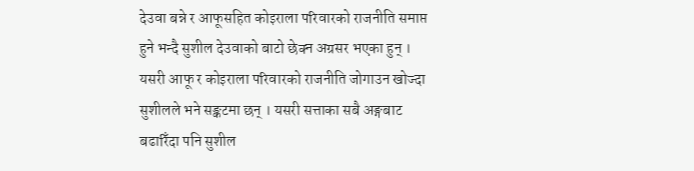देउवा बन्ने र आफूसहित कोइराला परिवारको राजनीति समाप्त हुने भन्दै सुशील देउवाको बाटो छेक्न अग्रसर भएका हुन् । यसरी आफू र कोइराला परिवारको राजनीति जोगाउन खोज्दा सुशीलले भने सङ्कटमा छन् । यसरी सत्ताका सबै अङ्गबाट बढारिँदा पनि सुशील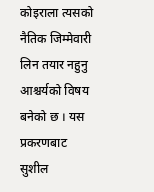कोइराला त्यसको नैतिक जिम्मेवारी लिन तयार नहुनु आश्चर्यको विषय बनेको छ । यस प्रकरणबाट सुशील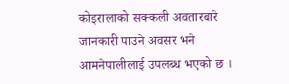कोइरालाको सक्कली अवतारबारे जानकारी पाउने अवसर भने आमनेपालीलाई उपलब्ध भएको छ ।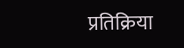प्रतिक्रिया